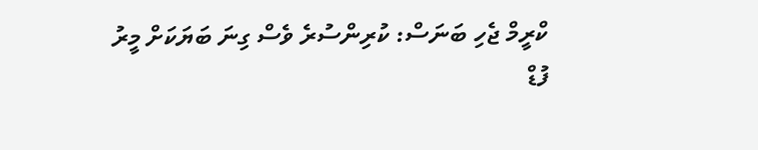ކްރީމް ޖެހި ބަނަސް: ކުރިންސުރެ ވެސް ގިނަ ބަޔަކަށް މީރު
ފުޑް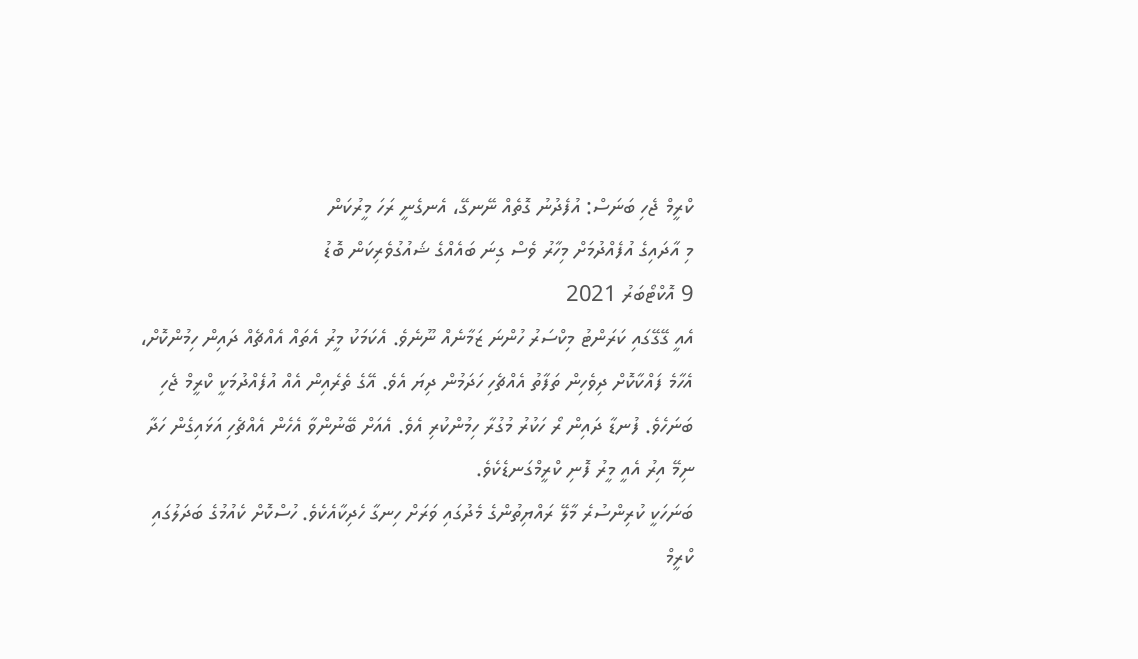ކްރީމް ޖެހި ބަނަސް: އުފެދުނު ގޮތެއް ނޭނގޭ، އެނގެނީ ރަހަ މީރުކަން
މި އާދައިގެ އުފެއްދުމަށް މިހާރު ވެސް ގިނަ ބައެއްގެ ޝައުގުވެރިކަން ބޮޑު
9 އޮކްޓޯބަރު 2021
އެއީ ގޭގޭގައި ކަރަންޓު މިކްސަރު ހުންނަ ޒަމާނެއް ނޫނެވެ. އެކަމަކު މީރު އެތައް އެއްޗެއް ދައިން ހިމުންކޮށް، އެހާމެ ފައްކާކޮށް ދިވެހިން ތަފާތު އެއްޗެހި ހަދަމުން ދިޔަ އެވެ. އޭގެ ތެރެއިން އެއް އުފެއްދުމަކީ ކްރީމް ޖެހި ބަނަހެވެ. ފުނޑާ ދައިން ރޯ ހަކުރު މުގުރާ ހިމުންކުރި އެވެ. އެއަށް ބޭނުންވާ އެހެން އެއްޗެހި އަޅައިގެން ހަދާ ނިމޭ އިރު އެއީ މީރު ފޮނި ކްރީމްގަނޑެކެވެ.
ބަނަހަކީ ކުރިންސުރެ މާލޭ ރައްޔިތުންގެ މެދުގައި ވަރަށް ހިނގާ ހެދިކާއެކެވެ. ހުސްކޮށް ކެއުމުގެ ބަދަލުގައި ކްރީމް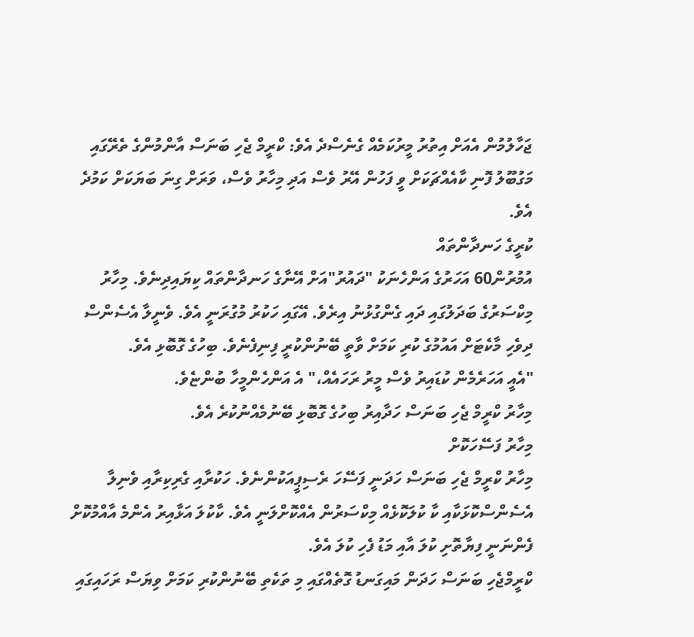ޖަހާލުމުން އެއަށް އިތުރު މީރުކަމެއް ގެނެސްދެ އެވެ: ކްރީމް ޖެހި ބަނަސް އާންމުންގެ ތެރޭގައި މަގުބޫލު ފޮނި ކާއެއްޗަކަށް ވީ ފަހުން އޭރު ވެސް އަދި މިހާރު ވެސް، ވަރަށް ގިނަ ބަޔަކަށް ކަމުދެ އެވެ.
ކުރީގެ ހަނދާންތައް
އުމުރުން60 އަހަރުގެ އަންހެނަކު "ދައުރު"އަށް އޭނާގެ ހަނދާންތައް ކިޔައިދިނެވެ. މިހާރު މިކްސަރުގެ ބަދަލުގައި ދައި ގެންގުޅުނު އިރެވެ. އޭގައި ހަކުރު މުގުރަނީ އެވެ. ވެނީލާ އެސެންސް ދިވެހި މާކެޓަށް އައުމުގެ ކުރި ކަމަށް ވާތީ ބޭނުންކުރީ ފިނިފެނެވެ. ބިހުގެ ގޮބޮޅި އެވެ.
"އެއީ އަހަރެމެން ކުޑައިރު ވެސް މީރު ރަހައެއް،" އެ އަންހެންމީހާ ބުންޏެވެ.
މިހާރު ކްރީމް ޖެހި ބަނަސް ހަދާއިރު ބިހުގެ ގޮބޮޅި ބޭނުމެއްނުކުރެ އެވެ.
މިހާރު ފަސޭހަކޮށް
މިހާރު ކްރީމް ޖެހި ބަނަސް ހަދަނީ ފަސޭހަ ރެސިޕީއަކުންނެވެ. ހަކުރާއި ގެރިކިރާއި ވެނިލާ އެސެންސްކޮޅަކާއި ކާ ކުލަކޮޅެއް މިކްސަރުން އެއްކޮށްލަނީ އެވެ. ކާކުލަ އަޅާއިރު އެންމެ އާއްމުކޮށް ފެންނަނީ ފިޔާތޮށި ކުލަ އާއި މަޑު ފެހި ކުލަ އެވެ.
ކްރީމްޖެހި ބަނަސް ހަދަން މައިގަނޑު ގޮތެއްގައި މި ތަކެތި ބޭނުންކުރި ކަމަށް ވިޔަސް ރަހައިގައި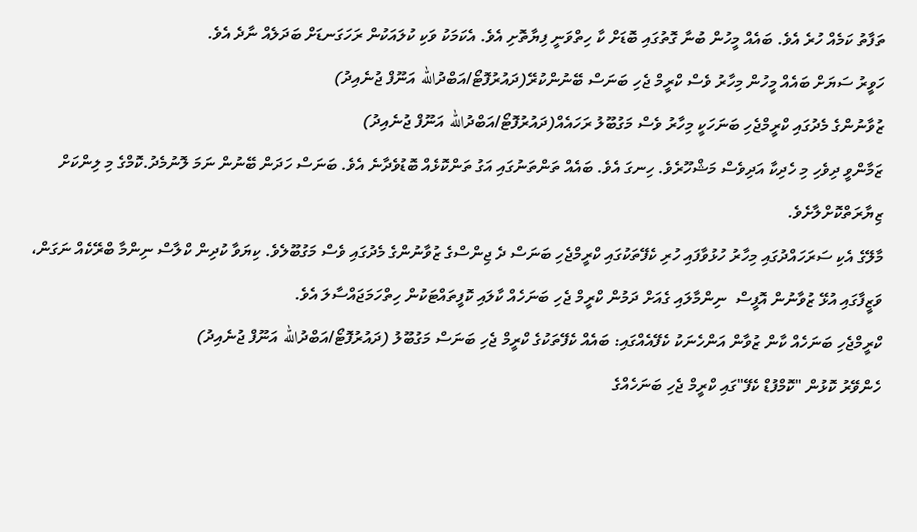ތަފާތު ކަމެއް ހުރެ އެވެ. ބައެއް މީހުން ބުނާ ގޮތުގައި ބޮޑަށް ކާ ހިތްވަނީ ފިޔާތޮށި އެވެ. އެކަމަކު ވަކި ކުލައަކުން ރަހަގަނޑަށް ބަދަލެއް ނާދެ އެވެ.
ހަވީރު ސަޔަށް ބައެއް މީހުން މިހާރު ވެސް ކްރީމް ޖެހި ބަނަސް ބޭނުންކުރޭ(ދައުރުފޮޓޯ/އަބްދުالله އަނޫފް ޖުނެއިދު)
ޒުވާނުންގެ މެދުގައި ކްރީމްޖެހި ބަނަހަކީ މިހާރު ވެސް މަގުބޫލު ރަހައެއް(ދައުރުފޮޓޯ/އަބްދުالله އަނޫފް ޖުނެއިދު)
ޒަމާންވީ ދިވެހި މި ހެދިކާ އަދިވެސް މަޝްހޫރެވެ. ހިނގަ އެވެ. ބައެއް ތަންތަނުގައި އަގު ތަންކޮޅެއް ބޮޑުވެދާނެ އެވެ. ބަނަސް ހަދަން ބޭނުން ނަމަ ލޮނުމެދު.ކޮމްގެ މި ލިންކަށް ޒިޔާރަތްކޮށްލާށެވެ.
މާލޭގެ އެކި ސަރަހައްދުގައި މިހާރު ހުޅުވާފައި ހުރި ކެފޭތަކުގައި ކްރީމްޖެހި ބަނަސް ދެ ޖިންސްގެ ޒުވާނުންގެ މެދުގައި ވެސް މަގުބޫލެވެ. ކިޔަވާ ކުދިން ކްލާސް ނިންމާ ބްރޭކެއް ނަގަން، ވަޒީފާގައި އުޅޭ ޒުވާނުން އޮފީސް  ނިންމާލައި ގެއަށް ދަމުން ކްރީމް ޖެހި ބަނަހެއް ކާލައި ކޮފީތައްޓަކުން ހިތްހަމަޖައްސާލަ އެވެ.
ކްރީމްޖެހި ބަނަހެއް ކާން ޒުވާން އަންހެނަކު ކެފޭއެއްގައި: ބައެއް ކެފޭތަކުގެ ކްރީމް ޖެހި ބަނަސް މަގުބޫލު (ދައުރުފޮޓޯ/އަބްދުالله އަނޫފް ޖުނެއިދު)
ހެންވޭރު ކޮޅުން "ކޮމްފުޑް ކެފޭ"ގައި ކްރީމް ޖެހި ބަނަހެއްގެ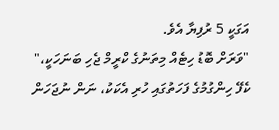އަގަކީ 5 ރުފިޔާ އެވެ.
"ވަރަށް ބޮޑު ހިޓެއް މިތަނުގެ ކްރީމް ޖެހި ބަނަހަކީ،" ކެފޭ ހިންގުމުގެ ފަހަތުގައި ހުރި އެކަކު، ނަން ނުޖަހަން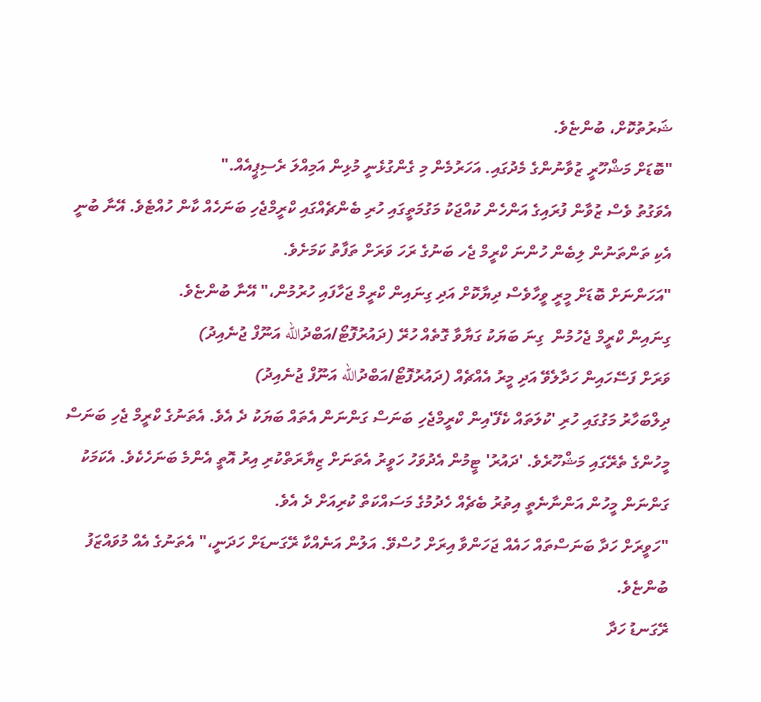ޝަރުތުކޮށް، ބުންޏެވެ.
"ބޮޑަށް މަޝްހޫރީ ޒުވާނުންގެ މެދުގައި. އަހަރުމެން މި ގެންގުޅެނީ މުޅިން އަމިއްލަ ރެސިޕީއެއް."
އެވަގުތު ވެސް ޒުވާން ފުރައިގެ އަންހެން ކުއްޖަކު މަގުމަތީގައި ހުރި ބެންޗެއްގައި ކްރީމްޖެހި ބަނަހެއް ކާން ހުއްޓެވެ. އޭނާ ބުނީ އެކި ތަންތަނުން ލިބެން ހުންނަ ކްރީމް ޖެހ ބަނުގެ ރަހަ ވަރަށް ތަފާތު ކަމަށެވެ.
"އަހަންނަށް ބޮޑަށް މީރީ ވީހާވެސް ދިޔާކޮށް އަދި ގިނައިން ކްރީމް ޖަހާފައި ހުރުމުން،" އޭނާ ބުންޏެވެ.
ގިނައިން ކްރީމް ޖެހުމުން  ގިނަ ބަޔަކު ގަޔާވާ ގޮތެއް ހުރޭ (ދައުރުފޮޓޯ/އަބްދުالله އަނޫފް ޖުނެއިދު)
ވަރަށް ފަސޭހައިން ހަދާލެވޭ އަދި މީރު އެއްޗެއް (ދައުރުފޮޓޯ/އަބްދުالله އަނޫފް ޖުނެއިދު)
ދިލްބަހާރު މަގުގައި ހުރި 'ކުލަތައް ކެފޭ'އިން ކްރީމްޖެހި ބަނަސް ގަންނަން އެތައް ބަޔަކު ދެ އެވެ. އެތަނުގެ ކްރީމް ޖެހި ބަނަސް މީހުންގެ ތެރޭގައި މަޝްހޫރެވެ. 'ދައުރު' ޓީމުން އެދުވަހު ހަވީރު އެތަނަށް ޒިޔާރަތްކުރި އިރު އޮތީ އެންމެ ބަނަހެކެވެ. އެކަމަކު ގަންނަން މީހުން އަންނާނެތީ އިތުރު ބެޗެއް ހެދުމުގެ މަސައްކަތް ކުރިއަށް ދެ އެވެ.
"ހަވީރަށް ހަދާ ބަނަސްތައް ހައެއް ޖަހަންވާ އިރަށް ހުސްވޭ. އަލުން އަނެއްކާ ރޭގަނޑަށް ހަދަނީ،" އެތަނުގެ އެއް މުވައްޒަފު ބުންޏެވެ.
ރޭގަނޑު ހަދާ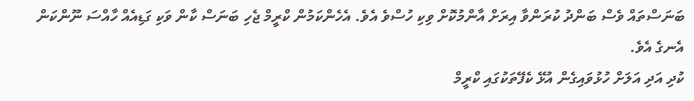ބަނަސްތައް ވެސް ބަންދު ކުރަންވާ އިރަށް އާންމުކޮށް ވިކި ހުސްވެ އެވެ. އެހެންކަމުން ކްރީމް ޖެހި ބަނަސް ކާން ވަކި ގަޑިއެއް ހާއްސަ ނޫންކަން އެނގެ އެވެ.
ކުދި އަދި އަލަށް ހުޅުވައިގެން އުޅޭ ކެފޭތަކުގައި ކްރީމް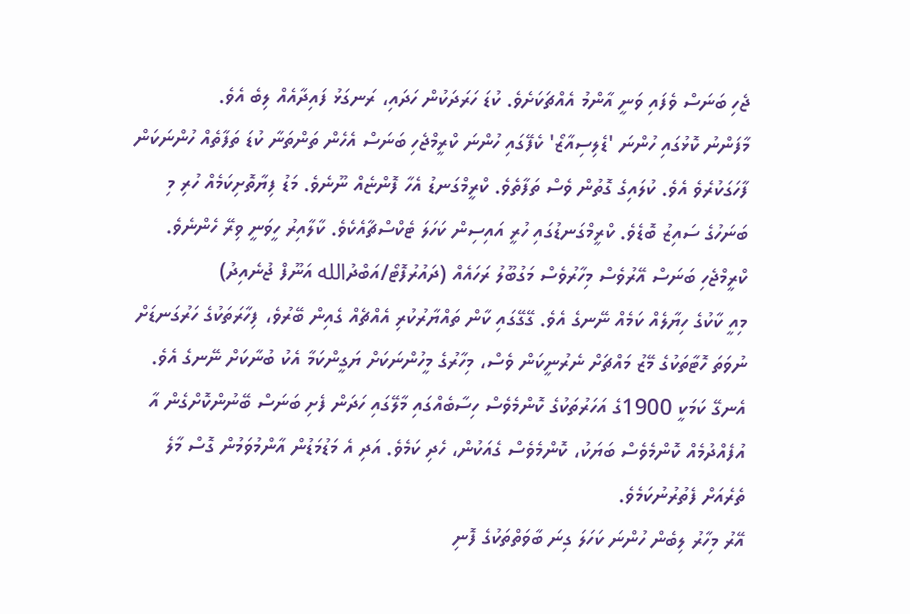ޖެހި ބަނަސް ވެފައި ވަނީ އާންމު އެއްޗަކަށެވެ. ކުޑަ ހަރަދަކުން ހަދައި، ރަނގަޅު ފައިދާއެއް ލިބެ އެވެ.
މާފަންނު ކޮޅުގައި ހުންނަ 'ޑެލިސިއާޒޯ' ކެފޭގައި ހުންނަ ކްރީމްޖެހި ބަނަސް އެހެން ތަންތަނާ ކުޑަ ތަފާތެއް ހުންނަކަން ފާހަގަކުރެވެ އެވެ. ކުލައިގެ ގޮތުން ވެސް ތަފާތެވެ. ކްރީމްގަނޑު އެހާ ފޮންޏެއް ނޫނެވެ. މަޑު ފިޔާތޮށިކަމެއް ހުރި މި ބަނަހުގެ ސައިޒު ބޮޑެވެ. ކްރީމްގަނޑުގައި ހުރީ އައިސިން ކަހަލަ ޓެކްސްޗާއެކެވެ. ކާލާއިރު ހީވަނީ ވިރޭ ހެންނެވެ.
ކްރީމްޖެހި ބަނަސް އޭރުވެސް މިހާރުވެސް މަގުބޫލު ރަހައެއް (ދައުރުފޮޓޯ/އަބްދުالله އަނޫފް ޖުނެއިދު)
މިއީ ކާކުގެ ހިޔާލެއް ކަމެއް ނޭނގެ އެވެ. ގޭގޭގައި ކާން ތައްޔާރުކުރި އެއްޗެއް ގެއިން ބޭރުވެ، ފިހާރަތަކުގެ ހަރުގަނޑަށް ނުވަތަ ހޮޓާތަކުގެ މޭޒު މައްޗަށް ނެރުނީކަން ވެސް، މިހާރުގެ މީހުންނަކަށް ޔަގީންކަމާ އެކު ބުނާކަށް ނޭނގެ އެވެ. އެނގޭ ކަމަކީ 1900ގެ އަހަރުތަކުގެ ކޮންމެވެސް ހިސާބެއްގައި މާލޭގައި ހަދަން ފެށި ބަނަސް ބޭނުންކޮށްގެން އާ އުފެއްދުމެއް ކޮންމެވެސް ބަޔަކު، ކޮންމެވެސް ގެއަކުން، ހެދި ކަމެވެ. އަދި އެ މަޑުމަޑުން އާންމުވަމުން ގޮސް މާލެ ތެރެއަށް ފެތުރުނުކަމެވެ.
އޭރު މިހާރު ލިބެން ހުންނަ ކަހަލަ ގިނަ ބާވަތްތަކުގެ ފޮނި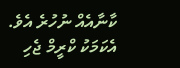ކާނާއެއް ނުހުރެ އެވެ. އެކަމަކު ކްރީމް ޖެހި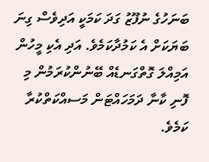ބަނަހުގެ ނުފޫޒު ގަދަ ކަމަކީ އަދިވެސް ގިނަ ބަޔަކަށް އެ ކަމުދާކަމެވެ. އަދި އެކި މީހުން އަމިއްލަ ގޮތްގަނޑެއް ބޭނުންކުރަމުން މި ފޮނި ކާނާ ދަމަހައްޓަން މަސއްކަތްކުރާ ކަމެވެ.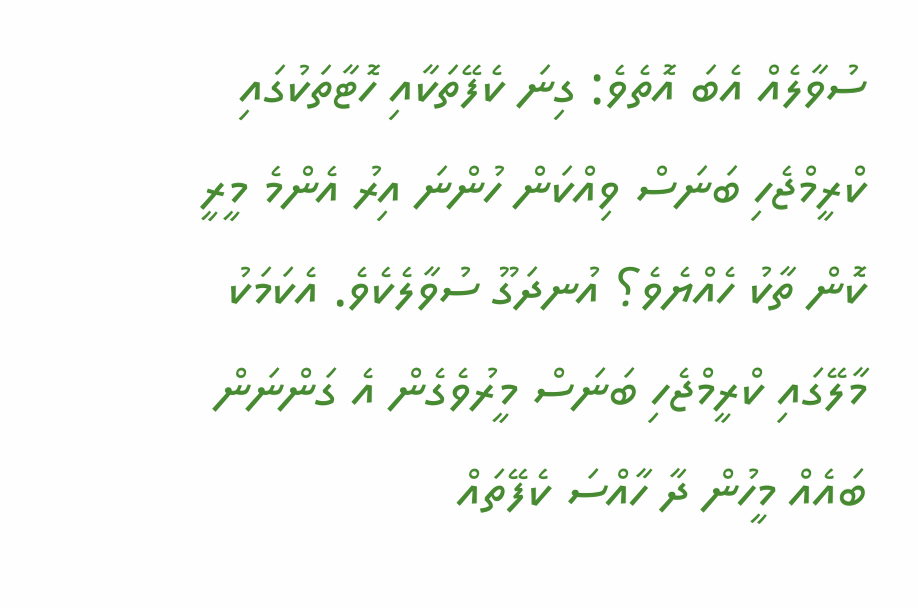ސުވާލެއް އެބަ އޮތެވެ: ގިނަ ކެފޭތަކާއި ހޮޓާތަކުގައި ކްރީމްޖެހި ބަނަސް ވިއްކަން ހުންނަ އިރު އެންމެ މީރީ ކޮން ތާކު ހެއްޔެވެ؟ އުނދަގޫ ސުވާލެކެވެ. އެކަމަކު މާލޭގައި ކްރީމްޖެހި ބަނަސް މީރުވެގެން އެ ގަންނަން ބައެއް މީހުން ދާ ހާއްސަ ކެފޭތައް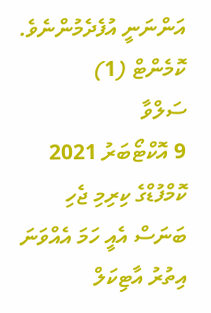އަންނަނީ އުފެދެމުންނެވެ.
ކޮމެންޓް (1)
ސަލްވާ
9 އޮކްޓޯބަރު 2021
ކޮމްފުޑްގެ ކިރިމި ޖެހި ބަނަސް އެއީ ހަމަ އެއްވަނަ
އިތުރު އާޓިކަލް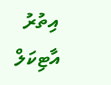އިތުރު އާޓިކަލް